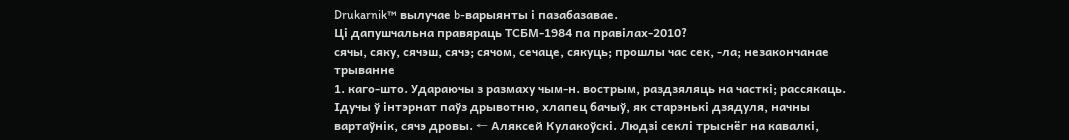Drukarnik™ вылучае b-варыянты і пазабазавае.
Ці дапушчальна правяраць ТСБМ-1984 па правілах-2010?
сячы, сяку, сячэш, сячэ; сячом, сечаце, сякуць; прошлы час сек, -ла; незакончанае трыванне
1. каго-што. Удараючы з размаху чым-н. вострым, раздзяляць на часткі; рассякаць. Ідучы ў інтэрнат паўз дрывотню, хлапец бачыў, як старэнькі дзядуля, начны вартаўнік, сячэ дровы. ← Аляксей Кулакоўскі. Людзі секлі трыснёг на кавалкі,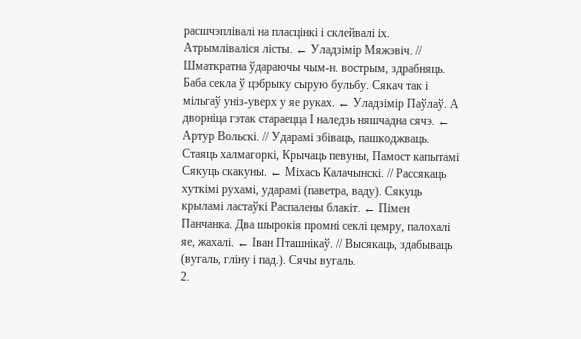расшчэплівалі на пласцінкі і склейвалі іх. Атрымліваліся лісты. ← Уладзімір Мяжэвіч. // Шматкратна ўдараючы чым-н. вострым, здрабняць. Баба секла ў цэбрыку сырую бульбу. Сякач так і мільгаў уніз-уверх у яе руках. ← Уладзімір Паўлаў. А дворніца гэтак стараецца І наледзь няшчадна сячэ. ← Артур Вольскі. // Ударамі збіваць, пашкоджваць. Стаяць халмагоркі, Крычаць певуны, Памост капытамі Сякуць скакуны. ← Міхась Калачынскі. // Рассякаць хуткімі рухамі, ударамі (паветра, ваду). Сякуць крыламі ластаўкі Распалены блакіт. ← Пімен Панчанка. Два шырокія промні секлі цемру, палохалі яе, жахалі. ← Іван Пташнікаў. // Высякаць, здабываць (вугаль, гліну і пад.). Сячы вугаль.
2.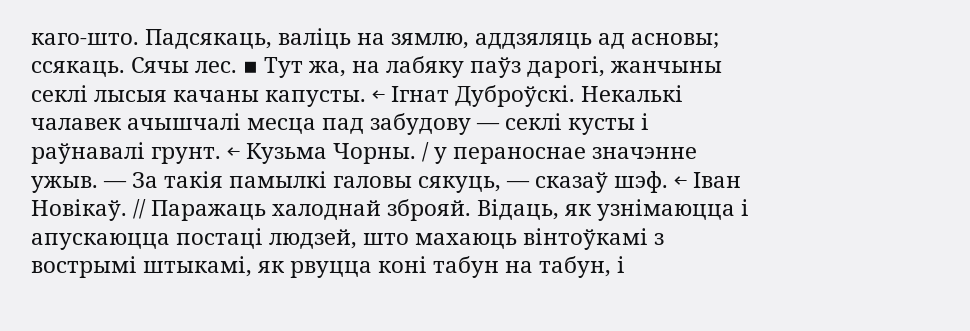каго-што. Падсякаць, валіць на зямлю, аддзяляць ад асновы; ссякаць. Сячы лес. ▪ Тут жа, на лабяку паўз дарогі, жанчыны секлі лысыя качаны капусты. ← Ігнат Дуброўскі. Некалькі чалавек ачышчалі месца пад забудову — секлі кусты і раўнавалі грунт. ← Кузьма Чорны. / у пераноснае значэнне ужыв. — За такія памылкі галовы сякуць, — сказаў шэф. ← Іван Новікаў. // Паражаць халоднай зброяй. Відаць, як узнімаюцца і апускаюцца постаці людзей, што махаюць вінтоўкамі з вострымі штыкамі, як рвуцца коні табун на табун, і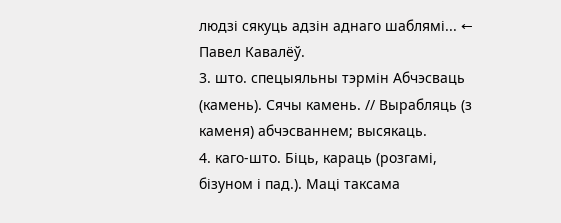людзі сякуць адзін аднаго шаблямі... ← Павел Кавалёў.
3. што. спецыяльны тэрмін Абчэсваць (камень). Сячы камень. // Вырабляць (з каменя) абчэсваннем; высякаць.
4. каго-што. Біць, караць (розгамі, бізуном і пад.). Маці таксама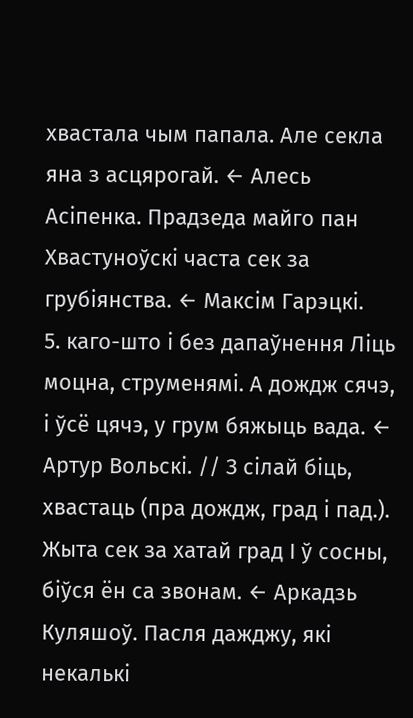хвастала чым папала. Але секла яна з асцярогай. ← Алесь Асіпенка. Прадзеда майго пан Хвастуноўскі часта сек за грубіянства. ← Максім Гарэцкі.
5. каго-што і без дапаўнення Ліць моцна, струменямі. А дождж сячэ, і ўсё цячэ, у грум бяжыць вада. ← Артур Вольскі. // З сілай біць, хвастаць (пра дождж, град і пад.). Жыта сек за хатай град І ў сосны, біўся ён са звонам. ← Аркадзь Куляшоў. Пасля дажджу, які некалькі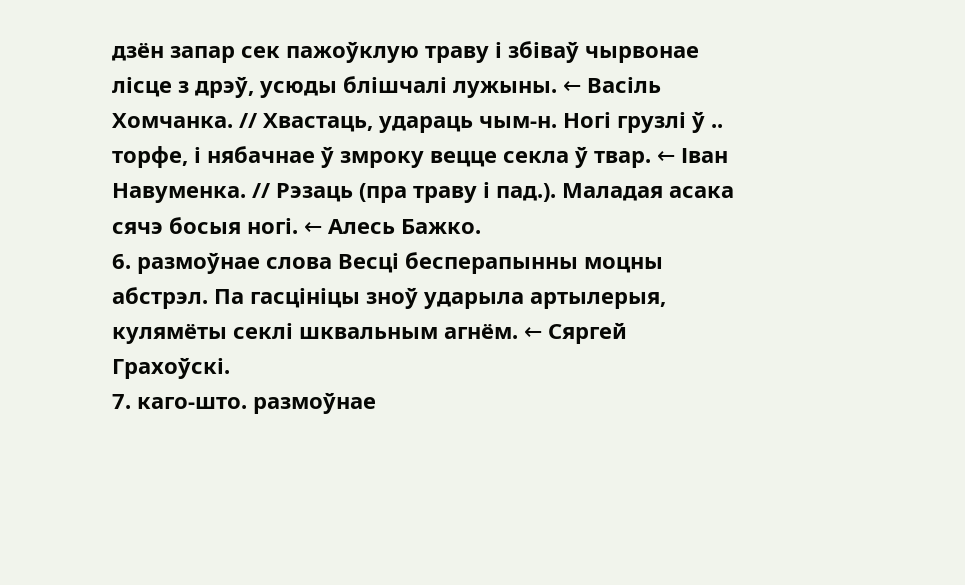дзён запар сек пажоўклую траву і збіваў чырвонае лісце з дрэў, усюды блішчалі лужыны. ← Васіль Хомчанка. // Хвастаць, удараць чым-н. Ногі грузлі ў .. торфе, і нябачнае ў змроку вецце секла ў твар. ← Іван Навуменка. // Рэзаць (пра траву і пад.). Маладая асака сячэ босыя ногі. ← Алесь Бажко.
6. размоўнае слова Весці бесперапынны моцны абстрэл. Па гасцініцы зноў ударыла артылерыя, кулямёты секлі шквальным агнём. ← Сяргей Грахоўскі.
7. каго-што. размоўнае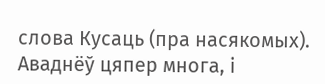слова Кусаць (пра насякомых). Аваднёў цяпер многа, і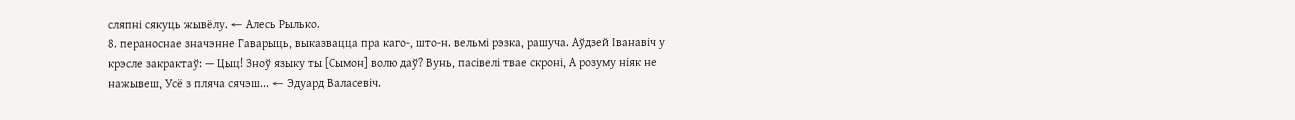сляпні сякуць жывёлу. ← Алесь Рылько.
8. пераноснае значэнне Гаварыць, выказвацца пра каго-, што-н. вельмі рэзка, рашуча. Аўдзей Іванавіч у крэсле закрактаў: — Цыц! Зноў языку ты [Сымон] волю даў? Вунь, пасівелі твае скроні, А розуму ніяк не нажывеш, Усё з пляча сячэш... ← Эдуард Валасевіч.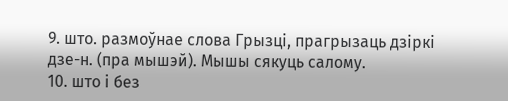9. што. размоўнае слова Грызці, прагрызаць дзіркі дзе-н. (пра мышэй). Мышы сякуць салому.
10. што і без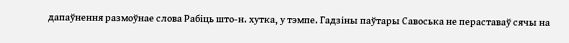дапаўнення размоўнае слова Рабіць што-н. хутка, у тэмпе. Гадзіны паўтары Савоська не пераставаў сячы на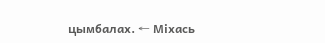цымбалах. ← Міхась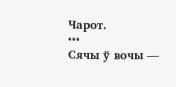Чарот.
•••
Сячы ў вочы —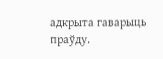адкрыта гаварыць праўду.